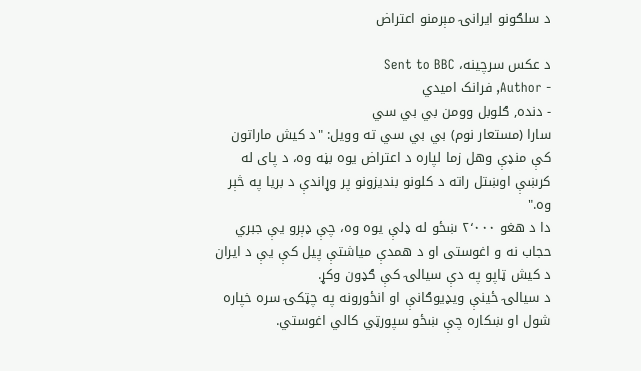د سلګونو ایرانۍ مېرمنو اعتراض

د عکس سرچینه، Sent to BBC
- Author, فرانک امیدي
- دنده, ګلوبل وومن بي بي سي
سارا (مستعار نوم) بي بي سي ته وویل: "د کیش ماراتون کې منډې وهل زما لپاره د اعتراض یوه بڼه وه، د پای له کرښې اوښتل راته د کلونو بندیزونو پر وړاندې د بریا په څېر وه."
دا د هغو ۲٬۰۰۰ ښځو له ډلې یوه وه، چې ډېرو یې جبري حجاب نه و اغوستی او د همدې میاشتې پیل کې یې د ایران د کیش ټاپو په دې سیالۍ کې ګډون وکړ.
د سیالۍ ځینې ویډیوګانې او انځورونه په چټکۍ سره خپاره شول او ښکاره چې ښځو سپورټي کالي اغوستي.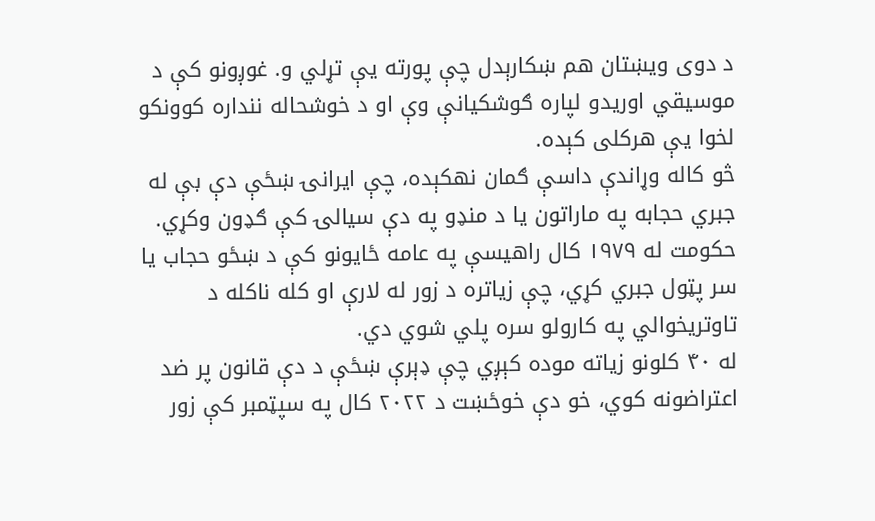د دوی ویښتان هم ښکارېدل چې پورته یې تړلي و. غوږونو کې د موسیقي اوریدو لپاره ګوشکیانې وې او د خوشحاله ننداره کوونکو لخوا یې هرکلی کېده.
څو کاله وړاندې داسې ګمان نهکېده، چې ایرانۍ ښځې دې بې له جبري حجابه په ماراتون یا د منډو په دې سیالۍ کې ګډون وکړي.
حکومت له ۱۹۷۹ کال راهیسې په عامه ځایونو کې د ښځو حجاب یا سر پټول جبري کړي، چې زیاتره د زور له لارې او کله ناکله د تاوتریخوالي په کارولو سره پلي شوي دي.
له ۴۰ کلونو زیاته موده کېږي چې ډېرې ښځې د دې قانون پر ضد اعتراضونه کوي، خو دې خوځښت د ۲۰۲۲ کال په سپټمبر کې زور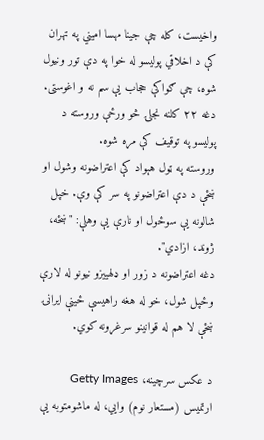واخیست، کله چې جینا مهسا امیني په تهران کې د اخلاقي پولیسو له خوا په دې تور ونیول شوه، چې ګواکې حجاب یې سم نه و اغوستی.
دغه ۲۲ کلنه نجلۍ څو ورځې وروسته د پولیسو په توقیف کې مړه شوه.
وروسته په ټول هېواد کې اعتراضونه وشول او ښځې د دې اعتراضونو په سر کې وې. خپل شالونه یې سوځول او نارې یې وهلې: "ښځه، ژوند، ازادي".
دغه اعتراضونه د زور او ډلهییزو نیونو له لارې وځپل شول، خو له هغه راهیسې ځینې ایرانۍ ښځې لا هم له قوانینو سرغړونه کوي.

د عکس سرچینه، Getty Images
ارتمیس (مستعار نوم) وایي، له ماشومتوبه یې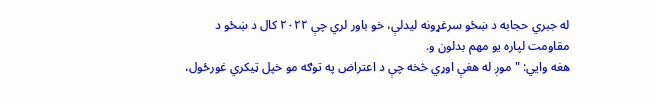له جبري حجابه د ښځو سرغړونه لیدلې، خو باور لري چې ۲۰۲۲ کال د ښځو د مقاومت لپاره یو مهم بدلون و.
هغه وایي: "موږ له هغې اوړي څخه چې د اعتراض په توګه مو خپل ټیکري غورځول،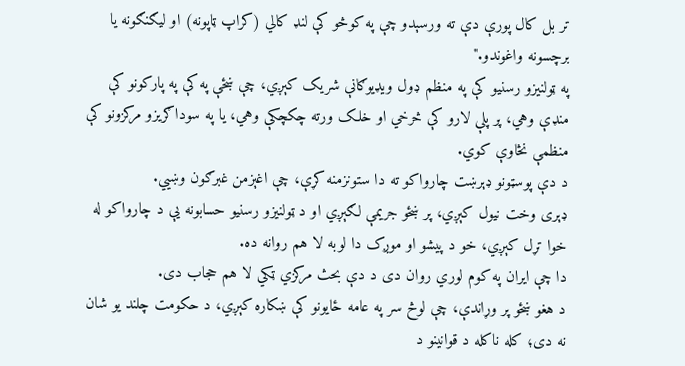تر بل کال پورې دې ته ورسېدو چې په کوڅو کې لنډ کالي (کراپ ټاپونه) او لیګنګونه یا برچسونه واغوندو."
په ټولنیزو رسنیو کې په منظم ډول ویډیوګانې شریک کېږي، چې ښځې په کې په پارکونو کې منډې وهي، پر پلې لارو کې څرخي او خلک ورته چکچکې وهي، یا په سوداګریزو مرکزونو کې منظمې نڅاوې کوي.
د دې پوسټونو ډېرښت چارواکو ته دا ستونزمنه کړې، چې اغېزمن غبرګون وښيي.
ډېری وخت نیول کېږي، پر ښځو جریمې لګېږي او د ټولنیزو رسنیو حسابونه یې د چارواکو له خوا تړل کېږي، خو د پیشو او موږک دا لوبه لا هم روانه ده.
دا چې ایران په کوم لوري روان دی د دې بحث مرکزي ټکي لا هم حجاب دی.
د هغو ښځو پر وړاندې، چې لوڅ سر په عامه ځایونو کې ښکاره کېږي، د حکومت چلند یو شان نه دی؛ کله ناکله د قوانینو د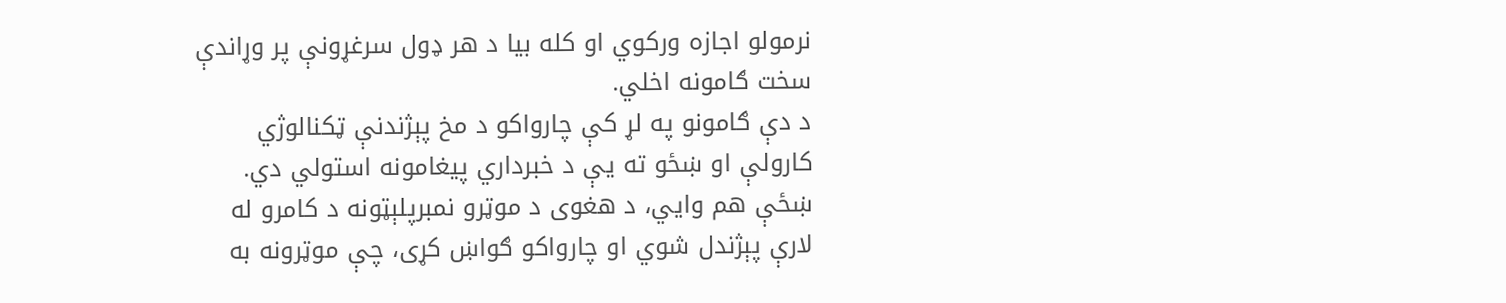نرمولو اجازه ورکوي او کله بیا د هر ډول سرغړونې پر وړاندې سخت ګامونه اخلي.
د دې ګامونو په لړ کې چارواکو د مخ پېژندنې ټکنالوژي کارولې او ښځو ته یې د خبرداري پیغامونه استولي دي.
ښځې هم وایي، د هغوی د موټرو نمبرپلېټونه د کامرو له لارې پېژندل شوي او چارواکو ګواښ کړی، چې موټرونه به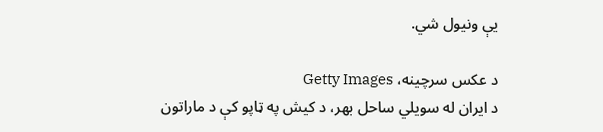یې ونیول شي.

د عکس سرچینه، Getty Images
د ایران له سویلي ساحل بهر، د کیش په ټاپو کې د ماراتون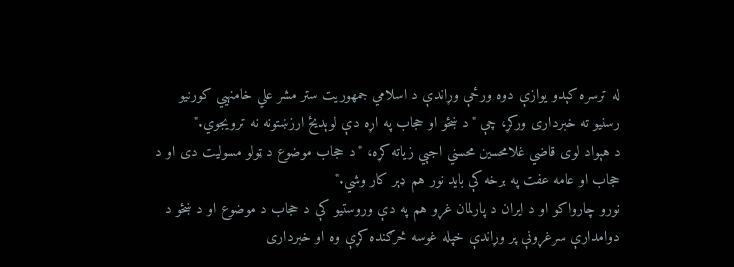له ترسره کېدو یوازې دوه ورځې وړاندې د اسلامي جمهوریت ستر مشر علي خامنهيي کورنیو رسنیو ته خبرداری ورکړ، چې "د ښځو او حجاب په اړه دې لوېدیځ ارزښتونه نه ترویجوي."
د هېواد لوی قاضي غلامحسین محسني اجېي زیاته کړه، "د حجاب موضوع د ټولو مسولیت دی او د حجاب او عامه عفت په برخه کې باید نور هم ډېر کار وشي."
نورو چارواکو او د ایران د پارلمان غړو هم په دې وروستیو کې د حجاب د موضوع او د ښځو د دوامدارې سرغړونې پر وړاندې خپله غوسه څرګنده کړې وه او خبرداری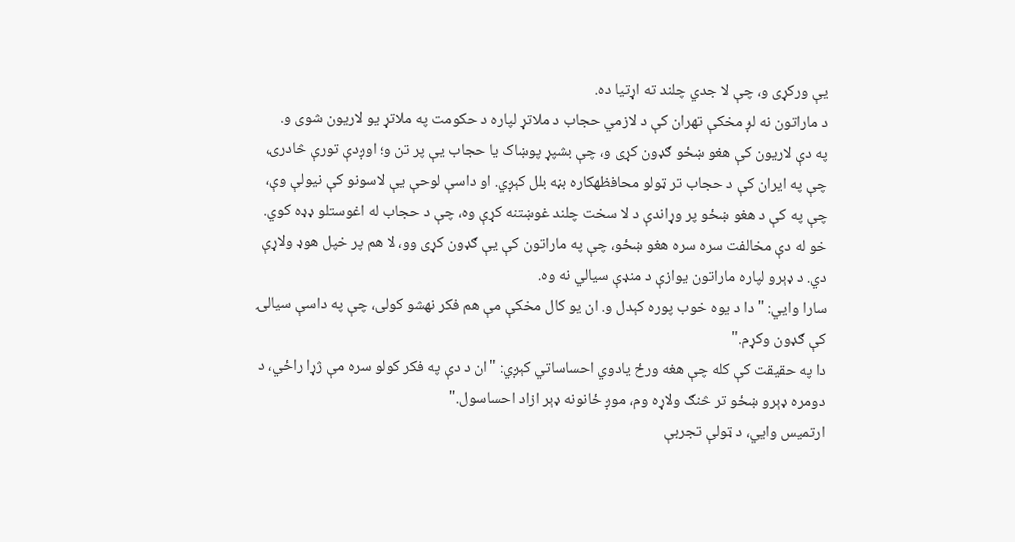یې ورکړی و، چې لا جدي چلند ته اړتیا ده.
د ماراتون نه لږ مخکې تهران کې د لازمي حجاب د ملاتړ لپاره د حکومت په ملاتړ یو لاریون شوی و.
په دې لاریون کې هغو ښځو ګډون کړی و، چې بشپړ پوښاک یا حجاب یې پر تن و؛ اوږدې تورې څادرۍ، چې په ایران کې د حجاب تر ټولو محافظهکاره بڼه بلل کېږي. او داسې لوحې یې لاسونو کې نیولې وې، چې په کې د هغو ښځو پر وړاندې د لا سخت چلند غوښتنه کړې وه، چې د حجاب له اغوستلو ډډه کوي.
خو له دې مخالفت سره سره هغو ښځو، چې په ماراتون کې یې ګډون کړی وو، لا هم پر خپل هوډ ولاړې دي. د ډېرو لپاره ماراتون یوازې د منډې سیالي نه وه.
سارا وایي: "دا د یوه خوب پوره کېدل و. ان یو کال مخکې مې هم فکر نهشو کولی، چې په داسې سیالۍ کې ګډون وکړم."
دا په حقیقت کې کله چې هغه ورځ یادوي احساساتي کېږي: "ان د دې په فکر کولو سره مې ژړا راځي، د دومره ډېرو ښځو تر څنګ ولاړه وم، موږ ځانونه ډېر ازاد احساسول."
ارتمیس وایي، د ټولې تجربې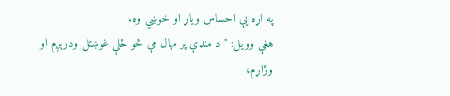په اړه یې احساس ویاړ او خوښي وه.
هغې وویل: "د منډې پر مهال مې څو ځلې غوښتل ودرېږم او وژاړم،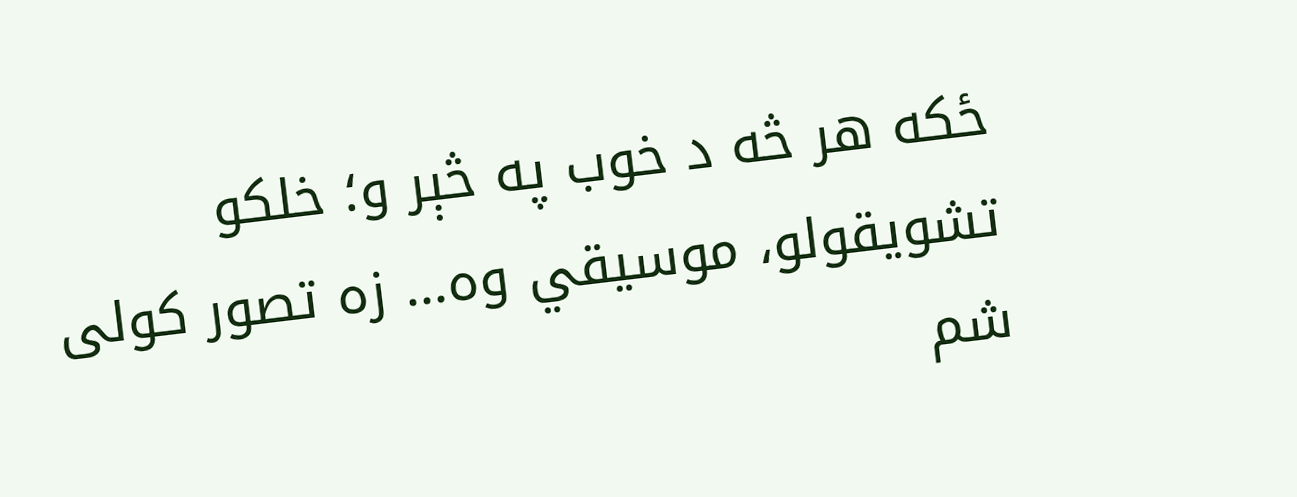ځکه هر څه د خوب په څېر و؛ خلکو تشویقولو، موسیقي وه… زه تصور کولی شم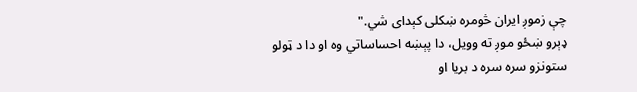چې زموږ ایران څومره ښکلی کېدای شي."
ډېرو ښځو موږ ته وویل، دا پېښه احساساتي وه او دا د ټولو ستونزو سره سره د بریا او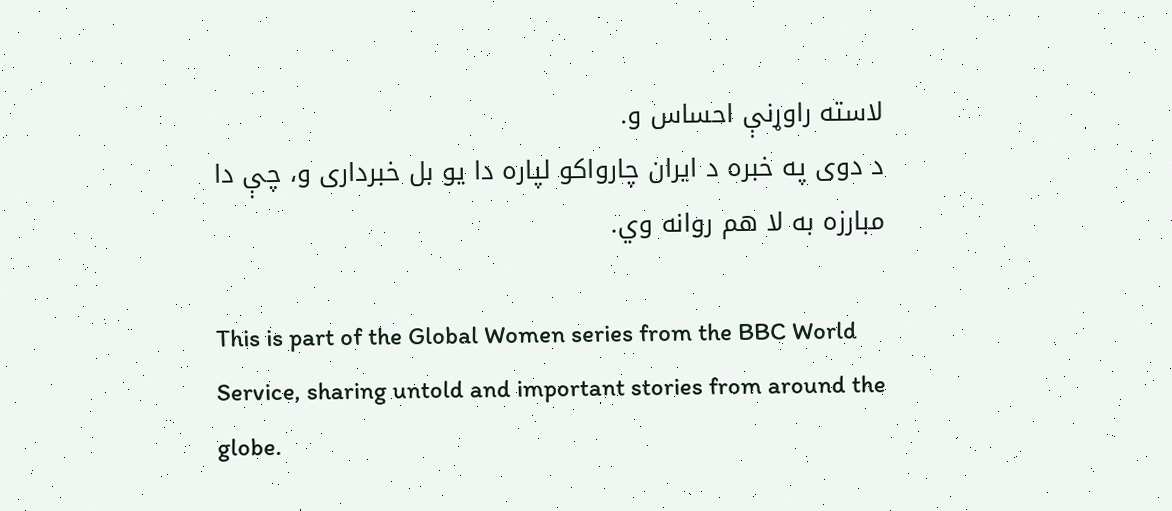لاسته راوړنې احساس و.
د دوی په خبره د ایران چارواکو لپاره دا یو بل خبرداری و، چې دا مبارزه به لا هم روانه وي.

This is part of the Global Women series from the BBC World Service, sharing untold and important stories from around the globe.